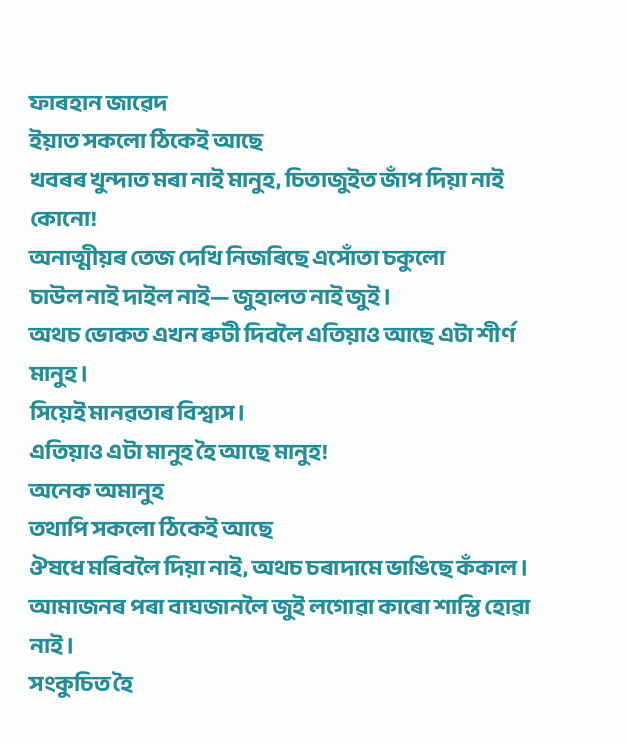ফাৰহান জাৱেদ
ইয়াত সকলো ঠিকেই আছে
খবৰৰ খুন্দাত মৰা নাই মানুহ, চিতাজুইত জাঁপ দিয়া নাই কোনো!
অনাত্মীয়ৰ তেজ দেখি নিজৰিছে এসোঁতা চকুলো
চাউল নাই দাইল নাই— জুহালত নাই জুই।
অথচ ভোকত এখন ৰুটী দিবলৈ এতিয়াও আছে এটা শীৰ্ণ মানুহ।
সিয়েই মানৱতাৰ বিশ্বাস।
এতিয়াও এটা মানুহ হৈ আছে মানুহ!
অনেক অমানুহ
তথাপি সকলো ঠিকেই আছে
ঔষধে মৰিবলৈ দিয়া নাই, অথচ চৰাদামে ভাঙিছে কঁকাল।
আমাজনৰ পৰা বাঘজানলৈ জুই লগোৱা কাৰো শাস্তি হোৱা নাই।
সংকুচিত হৈ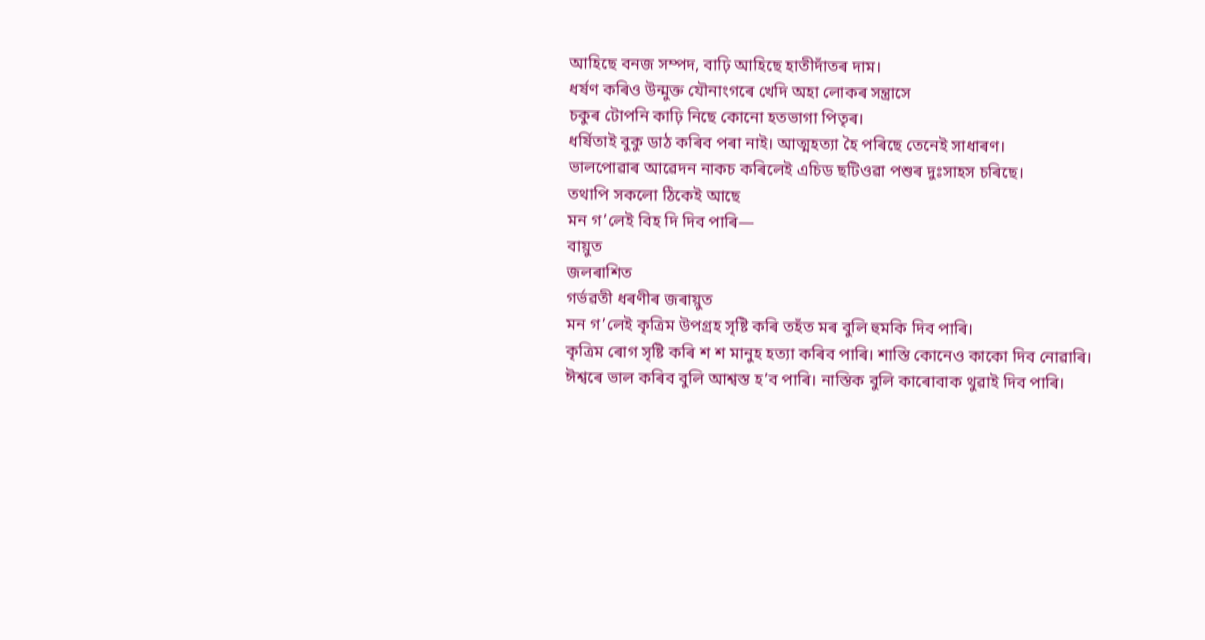আহিছে বনজ সম্পদ, বাঢ়ি আহিছে হাতীদাঁতৰ দাম।
ধৰ্ষণ কৰিও উন্মুক্ত যৌনাংগৰে খেদি অহা লোকৰ সন্ত্ৰাসে
চকুৰ টোপনি কাঢ়ি নিছে কোনো হতভাগা পিতৃৰ।
ধৰ্ষিতাই বুকু ডাঠ কৰিব পৰা নাই। আত্মহত্যা হৈ পৰিছে তেনেই সাধাৰণ।
ভালপোৱাৰ আৱেদন নাকচ কৰিলেই এচিড ছটিওৱা পশুৰ দুঃসাহস চৰিছে।
তথাপি সকলো ঠিকেই আছে
মন গ’লেই বিহ দি দিব পাৰি—
বায়ুত
জলৰাশিত
গৰ্ভৱতী ধৰণীৰ জৰায়ুত
মন গ’লেই কৃত্ৰিম উপগ্ৰহ সৃষ্টি কৰি তহঁত মৰ বুলি হুমকি দিব পাৰি।
কৃত্ৰিম ৰোগ সৃষ্টি কৰি শ শ মানুহ হত্যা কৰিব পাৰি। শাস্তি কোনেও কাকো দিব নোৱাৰি।
ঈশ্বৰে ভাল কৰিব বুলি আশ্বস্ত হ’ব পাৰি। নাস্তিক বুলি কাৰোবাক থুৱাই দিব পাৰি।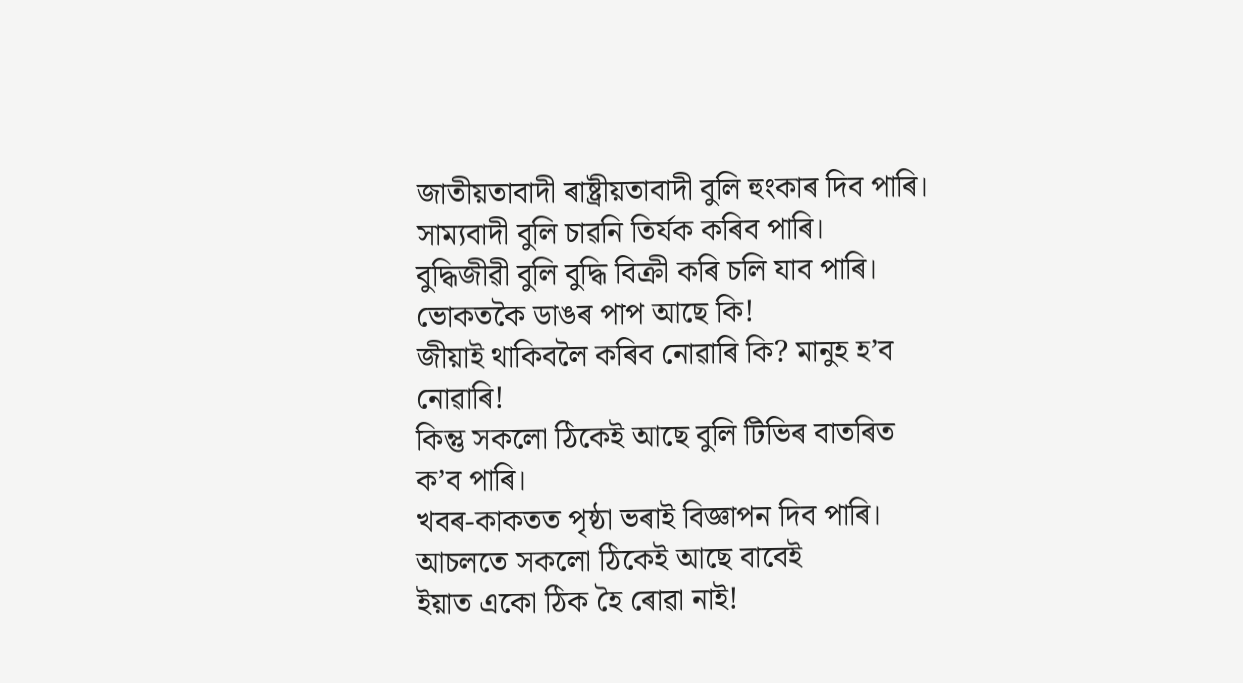জাতীয়তাবাদী ৰাষ্ট্ৰীয়তাবাদী বুলি হুংকাৰ দিব পাৰি। সাম্যবাদী বুলি চাৱনি তিৰ্যক কৰিব পাৰি।
বুদ্ধিজীৱী বুলি বুদ্ধি বিক্ৰী কৰি চলি যাব পাৰি।
ভোকতকৈ ডাঙৰ পাপ আছে কি!
জীয়াই থাকিবলৈ কৰিব নোৱাৰি কি? মানুহ হ’ব নোৱাৰি!
কিন্তু সকলো ঠিকেই আছে বুলি টিভিৰ বাতৰিত ক’ব পাৰি।
খবৰ-কাকতত পৃষ্ঠা ভৰাই বিজ্ঞাপন দিব পাৰি।
আচলতে সকলো ঠিকেই আছে বাবেই
ইয়াত একো ঠিক হৈ ৰোৱা নাই!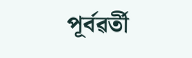পূৰ্বৱৰ্তী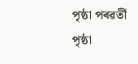পৃষ্ঠা পৰৱৰ্তী পৃষ্ঠা